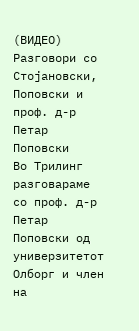(ВИДЕО) Разговори со Стојановски, Поповски и проф. д-р Петар Поповски
Во Трилинг разговараме со проф. д-р Петар Поповски од универзитетот Олборг и член на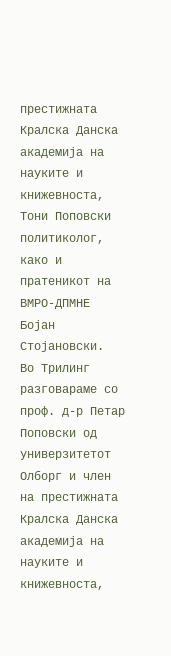престижната Кралска Данска академија на науките и книжевноста, Тони Поповски политиколог, како и пратеникот на ВМРО-ДПМНЕ Бојан Стојановски.
Во Трилинг разговараме со проф. д-р Петар Поповски од универзитетот Олборг и член на престижната Кралска Данска академија на науките и книжевноста,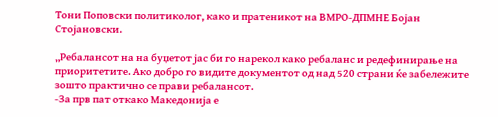Тони Поповски политиколог, како и пратеникот на ВМРО-ДПМНЕ Бојан Стојановски.

„Ребалансот на на буџетот јас би го нарекол како ребаланс и редефинирање на приоритетите. Ако добро го видите документот од над 520 страни ќе забележите зошто практично се прави ребалансот.
-За прв пат откако Македонија е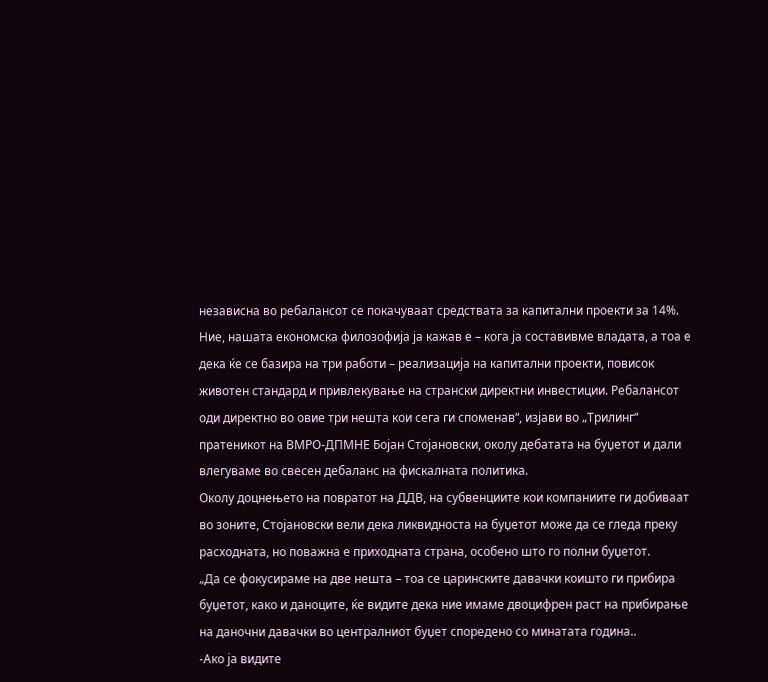независна во ребалансот се покачуваат средствата за капитални проекти за 14%. Ние, нашата економска филозофија ја кажав е – кога ја составивме владата, а тоа е дека ќе се базира на три работи – реализација на капитални проекти, повисок животен стандард и привлекување на странски директни инвестиции. Ребалансот оди директно во овие три нешта кои сега ги споменав“, изјави во „Трилинг“ пратеникот на ВМРО-ДПМНЕ Бојан Стојановски, околу дебатата на буџетот и дали влегуваме во свесен дебаланс на фискалната политика.
Околу доцнењето на повратот на ДДВ, на субвенциите кои компаниите ги добиваат во зоните, Стојановски вели дека ликвидноста на буџетот може да се гледа преку расходната, но поважна е приходната страна, особено што го полни буџетот.
„Да се фокусираме на две нешта – тоа се царинските давачки коишто ги прибира буџетот, како и даноците, ќе видите дека ние имаме двоцифрен раст на прибирање на даночни давачки во централниот буџет споредено со минатата година..
-Ако ја видите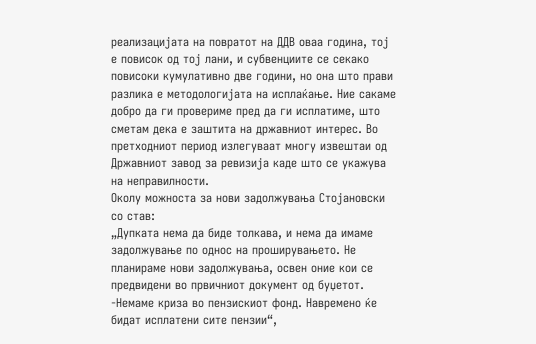реализацијата на повратот на ДДВ оваа година, тој е повисок од тој лани, и субвенциите се секако повисоки кумулативно две години, но она што прави разлика е методологијата на исплаќање. Ние сакаме добро да ги провериме пред да ги исплатиме, што сметам дека е заштита на државниот интерес. Во претходниот период излегуваат многу извештаи од Државниот завод за ревизија каде што се укажува на неправилности.
Околу можноста за нови задолжувања Стојановски со став:
„Дупката нема да биде толкава, и нема да имаме задолжување по однос на проширувањето. Не планираме нови задолжувања, освен оние кои се предвидени во првичниот документ од буџетот.
-Немаме криза во пензискиот фонд. Навремено ќе бидат исплатени сите пензии“,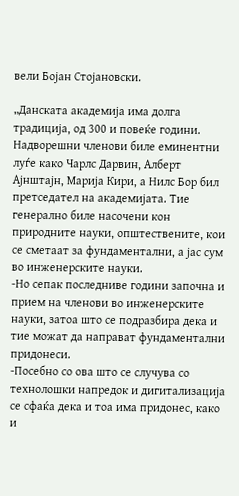вели Бојан Стојановски.

„Данската академија има долга традиција, од 300 и повеќе години. Надворешни членови биле еминентни луѓе како Чарлс Дарвин, Алберт Ајнштајн, Марија Кири, а Нилс Бор бил претседател на академијата. Тие генерално биле насочени кон природните науки, општествените, кои се сметаат за фундаментални, а јас сум во инженерските науки.
-Но сепак последниве години започна и прием на членови во инженерските науки, затоа што се подразбира дека и тие можат да направат фундаментални придонеси.
-Посебно со ова што се случува со технолошки напредок и дигитализација се сфаќа дека и тоа има придонес, како и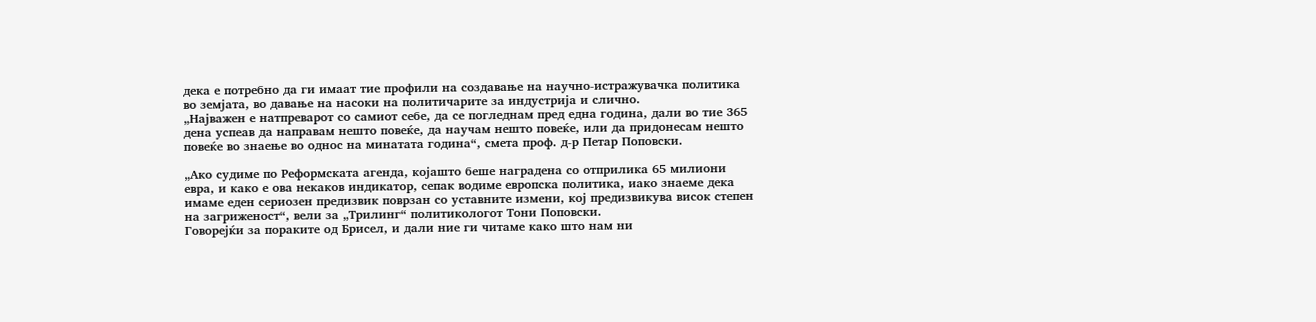дека е потребно да ги имаат тие профили на создавање на научно-истражувачка политика во земјата, во давање на насоки на политичарите за индустрија и слично.
„Најважен е натпреварот со самиот себе, да се погледнам пред една година, дали во тие 365 дена успеав да направам нешто повеќе, да научам нешто повеќе, или да придонесам нешто повеќе во знаење во однос на минатата година“, смета проф. д-р Петар Поповски.

„Ако судиме по Реформската агенда, којашто беше наградена со отприлика 65 милиони евра, и како е ова некаков индикатор, сепак водиме европска политика, иако знаеме дека имаме еден сериозен предизвик поврзан со уставните измени, кој предизвикува висок степен на загриженост“, вели за „Трилинг“ политикологот Тони Поповски.
Говорејќи за пораките од Брисел, и дали ние ги читаме како што нам ни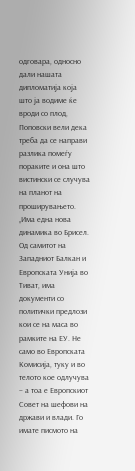одговара, односно дали нашата дипломатија која што ја водиме ќе вроди со плод, Поповски вели дека треба да се направи разлика помеѓу пораките и она што вистински се случува на планот на проширувањето.
„Има една нова динамика во Брисел. Од самитот на Западниот Балкан и Европската Унија во Тиват, има документи со политички предлози кои се на маса во рамките на ЕУ. Не само во Европската Комисија, туку и во телото кое одлучува – а тоа е Европскиот Совет на шефови на држави и влади. Го имате писмото на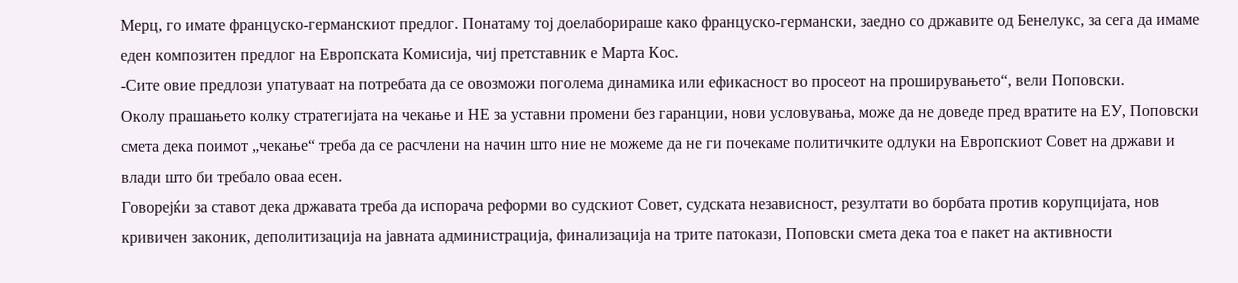Мерц, го имате француско-германскиот предлог. Понатаму тој доелаборираше како француско-германски, заедно со државите од Бенелукс, за сега да имаме еден композитен предлог на Европската Комисија, чиј претставник е Марта Кос.
-Сите овие предлози упатуваат на потребата да се овозможи поголема динамика или ефикасност во просеот на проширувањето“, вели Поповски.
Околу прашањето колку стратегијата на чекање и НЕ за уставни промени без гаранции, нови условувања, може да не доведе пред вратите на ЕУ, Поповски смета дека поимот „чекање“ треба да се расчлени на начин што ние не можеме да не ги почекаме политичките одлуки на Европскиот Совет на држави и влади што би требало оваа есен.
Говорејќи за ставот дека државата треба да испорача реформи во судскиот Совет, судската независност, резултати во борбата против корупцијата, нов кривичен законик, деполитизација на јавната администрација, финализација на трите патокази, Поповски смета дека тоа е пакет на активности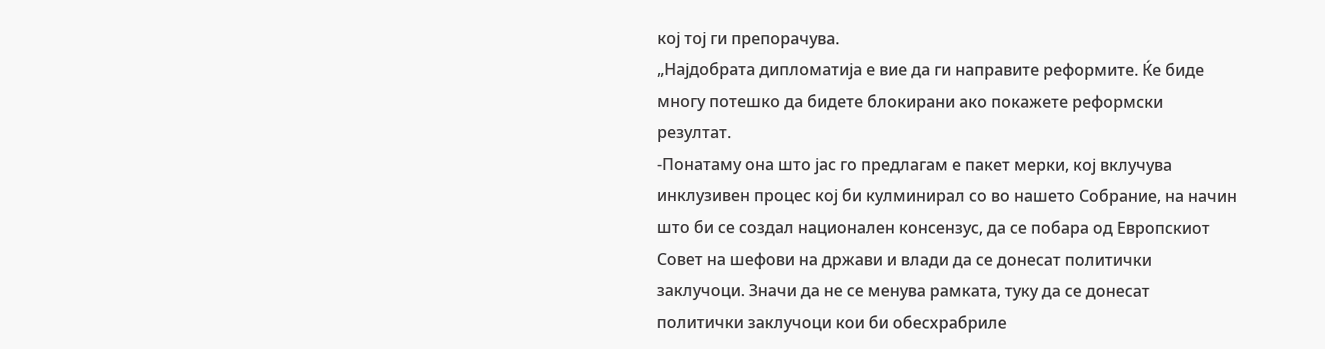кој тој ги препорачува.
„Најдобрата дипломатија е вие да ги направите реформите. Ќе биде многу потешко да бидете блокирани ако покажете реформски резултат.
-Понатаму она што јас го предлагам е пакет мерки, кој вклучува инклузивен процес кој би кулминирал со во нашето Собрание, на начин што би се создал национален консензус, да се побара од Европскиот Совет на шефови на држави и влади да се донесат политички заклучоци. Значи да не се менува рамката, туку да се донесат политички заклучоци кои би обесхрабриле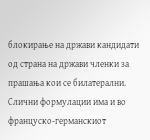блокирање на држави кандидати од страна на држави членки за прашања кои се билатерални. Слични формулации има и во француско-германскиот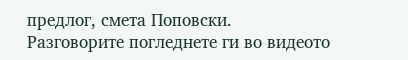предлог, смета Поповски.
Разговорите погледнете ги во видеото